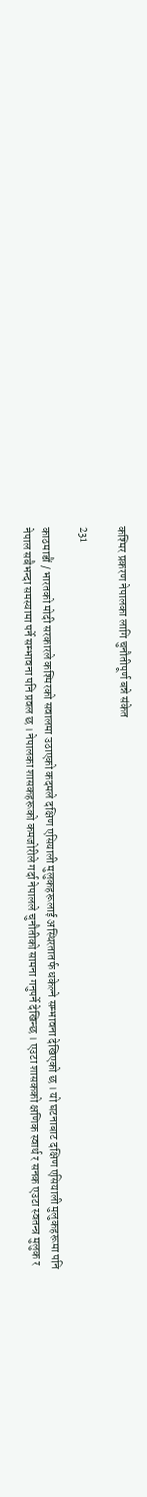कश्मिर प्रकरण नेपालका लागि चुनौतीपूर्ण बन्ने संकेत

231

काठमाडौं / भारतको मोदी सरकारले कश्मिरको सवालमा उठाएको कदमले दक्षिण एसियाली मुलुकहरूलाई अस्थिरतातर्फ धकेल्ने सम्भावना देखिएको छ । यो घटनाबाट दक्षिण एसियाली मुलुकहरूमा पनि नेपाल सबैभन्दा समस्यामा पर्ने सम्भावना पनि प्रवल छ । नेपालका शासकहरूको कमजोरीले गर्दा नेपालले चुनौतीको सामना गनुपर्ने देखिन्छ । एउटा शासकको क्षणिक स्वार्थ र सनक एउटा स्वतन्त्र मुलुक र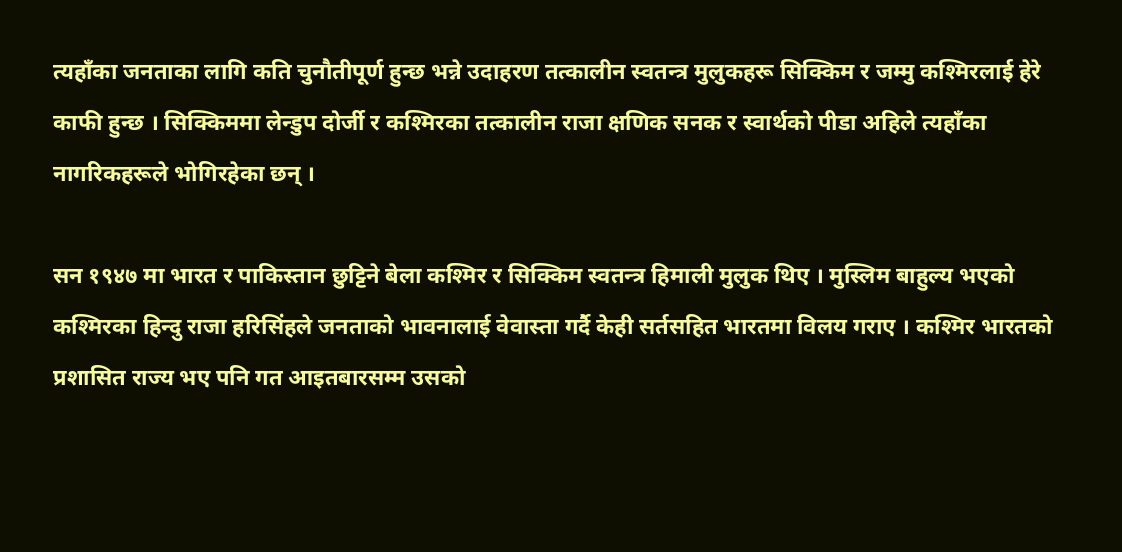त्यहाँका जनताका लागि कति चुनौतीपूर्ण हुन्छ भन्ने उदाहरण तत्कालीन स्वतन्त्र मुलुकहरू सिक्किम र जम्मु कश्मिरलाई हेरे काफी हुन्छ । सिक्किममा लेन्डुप दोर्जी र कश्मिरका तत्कालीन राजा क्षणिक सनक र स्वार्थको पीडा अहिले त्यहाँका नागरिकहरूले भोगिरहेका छन् ।

सन १९४७ मा भारत र पाकिस्तान छुट्टिने बेला कश्मिर र सिक्किम स्वतन्त्र हिमाली मुलुक थिए । मुस्लिम बाहुल्य भएको कश्मिरका हिन्दु राजा हरिसिंहले जनताको भावनालाई वेवास्ता गर्दै केही सर्तसहित भारतमा विलय गराए । कश्मिर भारतको प्रशासित राज्य भए पनि गत आइतबारसम्म उसको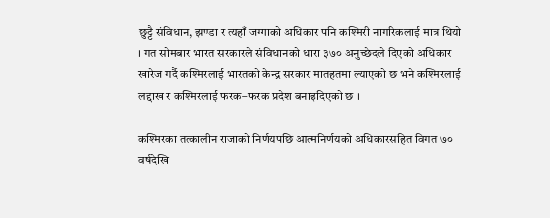छुट्टै संविधान, झण्डा र त्यहाँ जग्गाको अधिकार पनि कश्मिरी नागरिकलाई मात्र थियो । गत सोमबार भारत सरकारले संविधानको धारा ३७० अनुच्छेदले दिएको अधिकार खारेज गर्दै कश्मिरलाई भारतको केन्द्र सरकार मातहतमा ल्याएको छ भने कश्मिरलाई लद्दाख र कश्मिरलाई फरक–फरक प्रदेश बनाइदिएको छ ।

कश्मिरका तत्कालीन राजाको निर्णयपछि आत्मनिर्णयको अधिकारसहित विगत ७० वर्षदेखि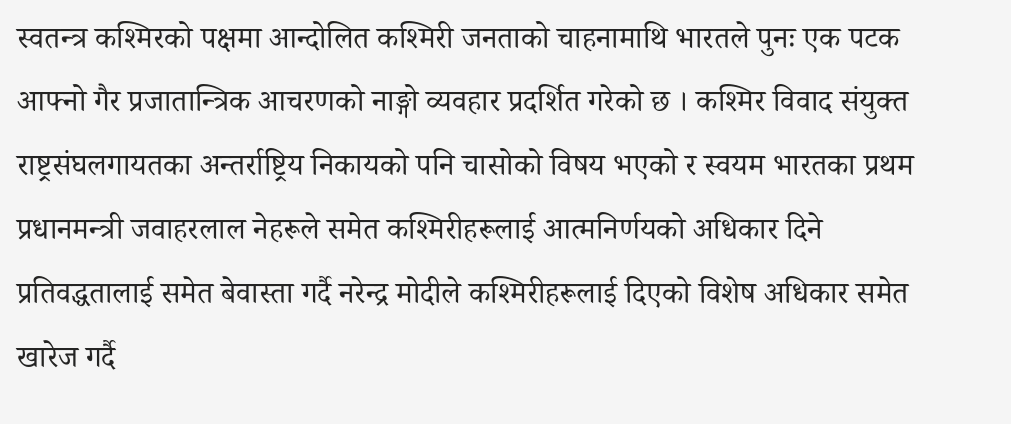स्वतन्त्र कश्मिरको पक्षमा आन्दोलित कश्मिरी जनताको चाहनामाथि भारतले पुनः एक पटक आफ्नो गैर प्रजातान्त्रिक आचरणको नाङ्गो व्यवहार प्रदर्शित गरेको छ । कश्मिर विवाद संयुक्त राष्ट्रसंघलगायतका अन्तर्राष्ट्रिय निकायको पनि चासोको विषय भएको र स्वयम भारतका प्रथम प्रधानमन्त्री जवाहरलाल नेहरूले समेत कश्मिरीहरूलाई आत्मनिर्णयको अधिकार दिने प्रतिवद्धतालाई समेत बेवास्ता गर्दै नरेन्द्र मोदीले कश्मिरीहरूलाई दिएको विशेष अधिकार समेत खारेज गर्दै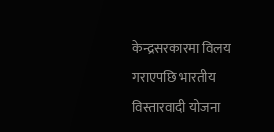केन्द्रसरकारमा विलय गराएपछि भारतीय विस्तारवादी योजना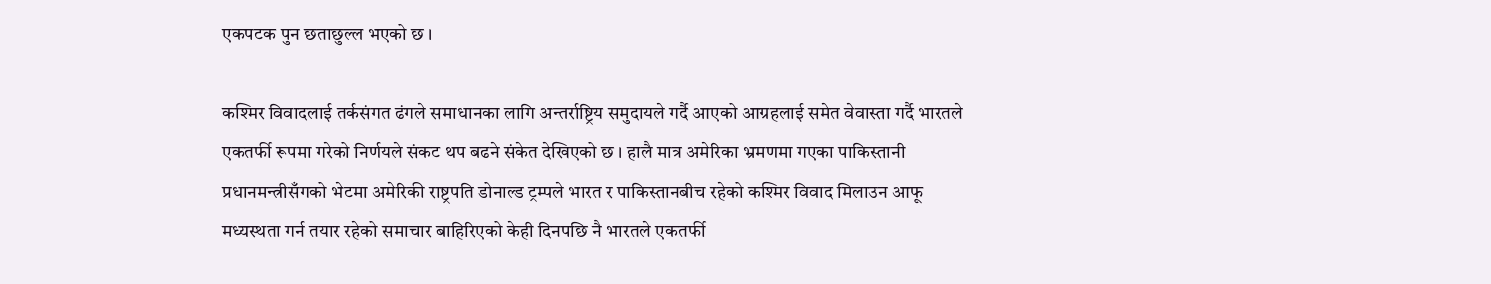एकपटक पुन छताछुल्ल भएको छ ।

कश्मिर विवादलाई तर्कसंगत ढंगले समाधानका लागि अन्तर्राष्ट्रिय समुदायले गर्दै आएको आग्रहलाई समेत वेवास्ता गर्दै भारतले एकतर्फी रूपमा गरेको निर्णयले संकट थप बढने संकेत देखिएको छ । हालै मात्र अमेरिका भ्रमणमा गएका पाकिस्तानी प्रधानमन्त्रीसँगको भेटमा अमेरिकी राष्ट्रपति डोनाल्ड ट्रम्पले भारत र पाकिस्तानबीच रहेको कश्मिर विवाद मिलाउन आफू मध्यस्थता गर्न तयार रहेको समाचार बाहिरिएको केही दिनपछि नै भारतले एकतर्फी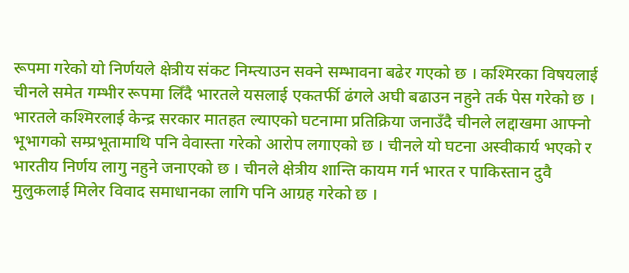रूपमा गरेको यो निर्णयले क्षेत्रीय संकट निम्त्याउन सक्ने सम्भावना बढेर गएको छ । कश्मिरका विषयलाई चीनले समेत गम्भीर रूपमा लिँदै भारतले यसलाई एकतर्फी ढंगले अघी बढाउन नहुने तर्क पेस गरेको छ । भारतले कश्मिरलाई केन्द्र सरकार मातहत ल्याएको घटनामा प्रतिक्रिया जनाउँदै चीनले लद्दाखमा आफ्नो भूभागको सम्प्रभूतामाथि पनि वेवास्ता गरेको आरोप लगाएको छ । चीनले यो घटना अस्वीकार्य भएको र भारतीय निर्णय लागु नहुने जनाएको छ । चीनले क्षेत्रीय शान्ति कायम गर्न भारत र पाकिस्तान दुवै मुलुकलाई मिलेर विवाद समाधानका लागि पनि आग्रह गरेको छ ।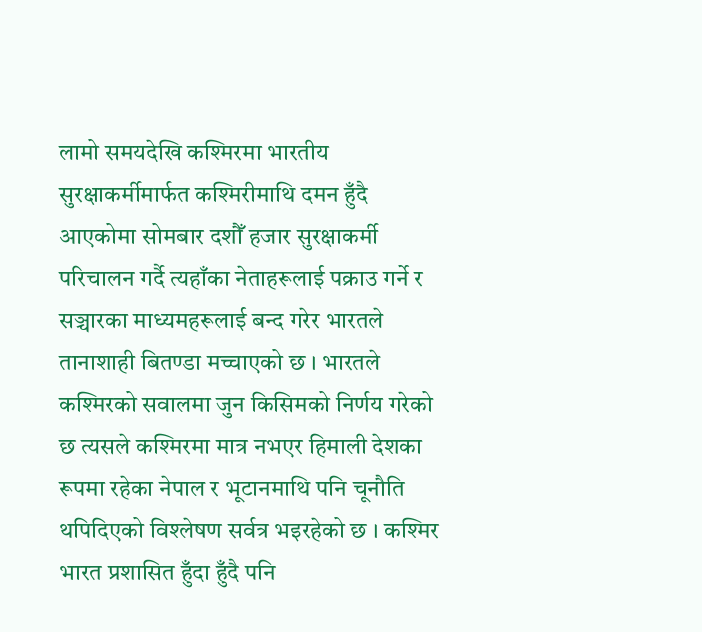लामो समयदेखि कश्मिरमा भारतीय सुरक्षाकर्मीमार्फत कश्मिरीमाथि दमन हुँदै आएकोमा सोमबार दशौँ हजार सुरक्षाकर्मी परिचालन गर्दै त्यहाँका नेताहरूलाई पक्राउ गर्ने र सञ्चारका माध्यमहरूलाई बन्द गरेर भारतले तानाशाही बितण्डा मच्चाएको छ । भारतले कश्मिरको सवालमा जुन किसिमको निर्णय गरेको छ त्यसले कश्मिरमा मात्र नभएर हिमाली देशका रूपमा रहेका नेपाल र भूटानमाथि पनि चूनौति थपिदिएको विश्लेषण सर्वत्र भइरहेको छ । कश्मिर भारत प्रशासित हुँदा हुँदै पनि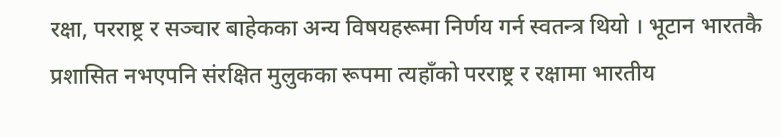रक्षा, परराष्ट्र र सञ्चार बाहेकका अन्य विषयहरूमा निर्णय गर्न स्वतन्त्र थियो । भूटान भारतकै प्रशासित नभएपनि संरक्षित मुलुकका रूपमा त्यहाँको परराष्ट्र र रक्षामा भारतीय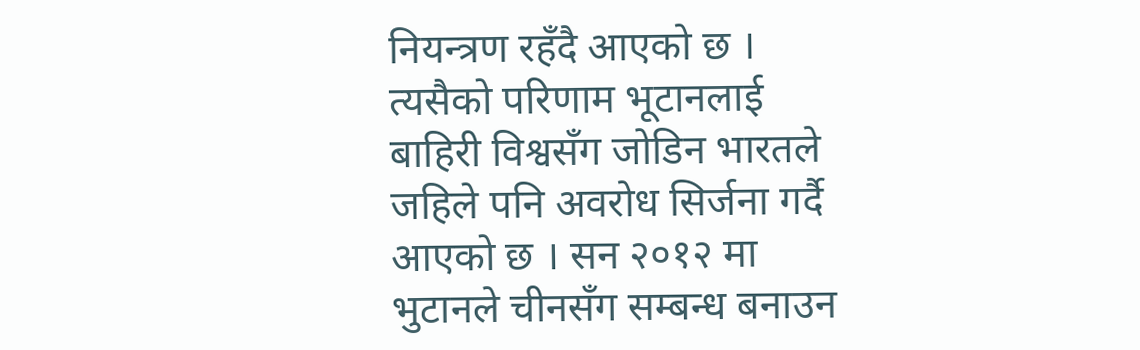नियन्त्रण रहँदै आएको छ । त्यसैको परिणाम भूटानलाई बाहिरी विश्वसँग जोडिन भारतले जहिले पनि अवरोध सिर्जना गर्दै आएको छ । सन २०१२ मा भुटानले चीनसँग सम्बन्ध बनाउन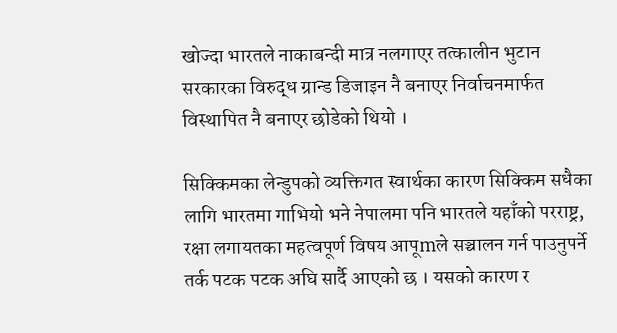खोज्दा भारतले नाकाबन्दी मात्र नलगाएर तत्कालीन भुटान सरकारका विरुद्ध ग्रान्ड डिजाइन नै बनाएर निर्वाचनमार्फत विस्थापित नै बनाएर छोडेको थियो ।

सिक्किमका लेन्डुपको व्यक्तिगत स्वार्थका कारण सिक्किम सधैका लागि भारतमा गाभियो भने नेपालमा पनि भारतले यहाँको परराष्ट्र, रक्षा लगायतका महत्वपूर्ण विषय आपूmले सञ्चालन गर्न पाउनुपर्ने तर्क पटक पटक अघि सार्दै आएको छ । यसको कारण र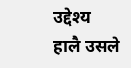उद्देश्य हालै उसले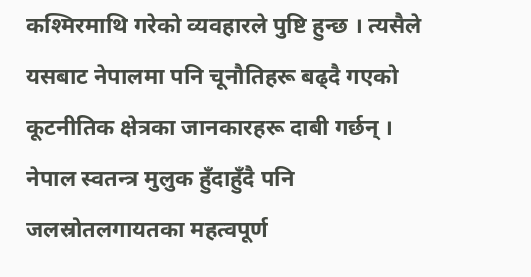कश्मिरमाथि गरेको व्यवहारले पुष्टि हुन्छ । त्यसैले यसबाट नेपालमा पनि चूनौतिहरू बढ्दै गएको कूटनीतिक क्षेत्रका जानकारहरू दाबी गर्छन् । नेपाल स्वतन्त्र मुलुक हुँदाहुँदै पनि जलस्रोतलगायतका महत्वपूर्ण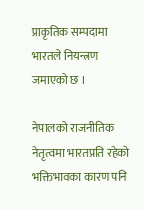प्राकृतिक सम्पदामा भारतले नियन्त्रण जमाएको छ ।

नेपालको राजनीतिक नेतृत्वमा भारतप्रति रहेको भक्तिभावका कारण पनि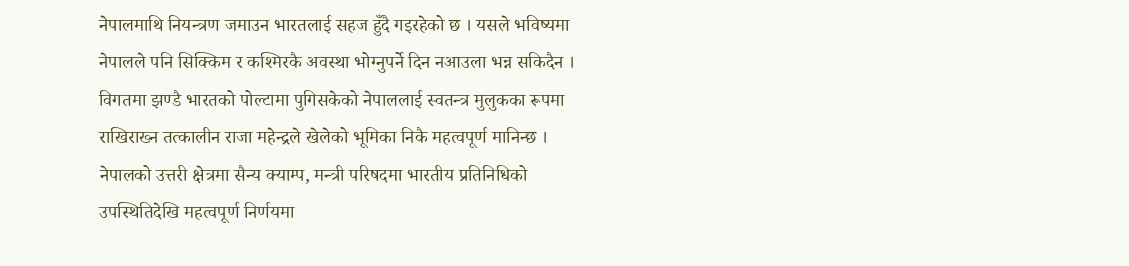नेपालमाथि नियन्त्रण जमाउन भारतलाई सहज हुँदै गइरहेको छ । यसले भविष्यमा नेपालले पनि सिक्किम र कश्मिरकै अवस्था भोग्नुपर्ने दिन नआउला भन्न सकिदैन । विगतमा झण्डै भारतको पोल्टामा पुगिसकेको नेपाललाई स्वतन्त्र मुलुकका रूपमा राखिराख्न तत्कालीन राजा महेन्द्रले खेलेको भूमिका निकै महत्वपूर्ण मानिन्छ । नेपालको उत्तरी क्षेत्रमा सैन्य क्याम्प, मन्त्री परिषदमा भारतीय प्रतिनिधिको उपस्थितिदेखि महत्वपूर्ण निर्णयमा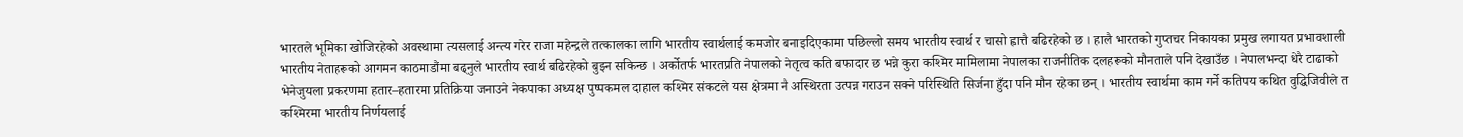भारतले भूमिका खोजिरहेको अवस्थामा त्यसलाई अन्त्य गरेर राजा महेन्द्रले तत्कालका लागि भारतीय स्वार्थलाई कमजोर बनाइदिएकामा पछिल्लो समय भारतीय स्वार्थ र चासो ह्वात्तै बढिरहेको छ । हालै भारतको गुप्तचर निकायका प्रमुख लगायत प्रभावशाली भारतीय नेताहरूको आगमन काठमाडौंमा बढ्नुले भारतीय स्वार्थ बढिरहेको बुझ्न सकिन्छ । अर्कोतर्फ भारतप्रति नेपालको नेतृत्व कति बफादार छ भन्ने कुरा कश्मिर मामिलामा नेपालका राजनीतिक दलहरूको मौनताले पनि देखाउँछ । नेपालभन्दा धेरै टाढाको भेनेजुयला प्रकरणमा हतार–हतारमा प्रतिक्रिया जनाउने नेकपाका अध्यक्ष पुष्पकमल दाहाल कश्मिर संकटले यस क्षेत्रमा नै अस्थिरता उत्पन्न गराउन सक्ने परिस्थिति सिर्जना हुँदा पनि मौन रहेका छन् । भारतीय स्वार्थमा काम गर्ने कतिपय कथित वुद्धिजिवीले त कश्मिरमा भारतीय निर्णयलाई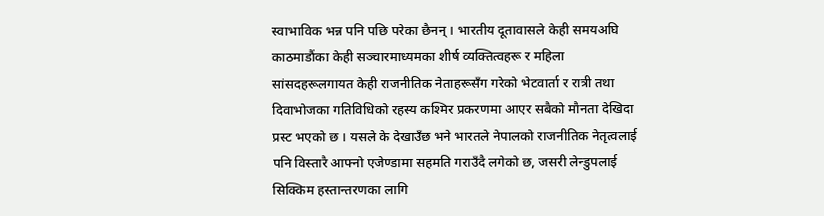स्वाभाविक भन्न पनि पछि परेका छैनन् । भारतीय दूतावासले केही समयअघि काठमाडौंका केही सञ्चारमाध्यमका शीर्ष व्यक्तित्वहरू र महिला सांसदहरूलगायत केही राजनीतिक नेताहरूसँग गरेको भेटवार्ता र रात्री तथा दिवाभोजका गतिविधिको रहस्य कश्मिर प्रकरणमा आएर सबैको मौनता देखिदा प्रस्ट भएको छ । यसले के देखाउँछ भने भारतले नेपालको राजनीतिक नेतृत्वलाई पनि विस्तारै आफ्नो एजेण्डामा सहमति गराउँदै लगेको छ, जसरी लेन्डुपलाई सिक्किम हस्तान्तरणका लागि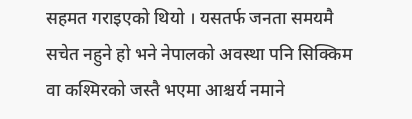सहमत गराइएको थियो । यसतर्फ जनता समयमै सचेत नहुने हो भने नेपालको अवस्था पनि सिक्किम वा कश्मिरको जस्तै भएमा आश्चर्य नमाने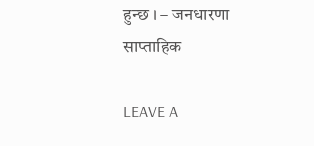हुन्छ । – जनधारणा साप्ताहिक

LEAVE A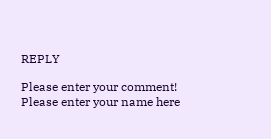REPLY

Please enter your comment!
Please enter your name here